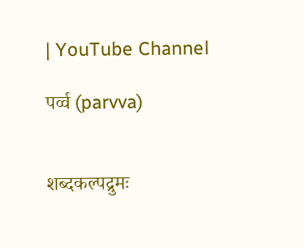| YouTube Channel

पर्व्व (parvva)


शब्दकल्पद्रुमः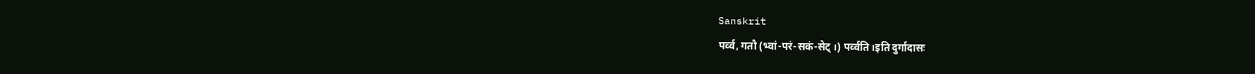Sanskrit
पर्व्व, गतौ (भ्वां-परं-सकं-सेट् ।) पर्व्वति ।इति दुर्गादासः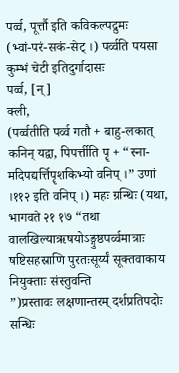पर्व्व, पूर्त्तौ इति कविकल्पद्रुमः
(भ्वां-परं-सकं-सेट् ।) पर्व्वति पयसा कुम्भं चेटी इतिदुर्गादासः
पर्व्व, [न्]
क्ली,
(पर्व्वतीति पर्व्व गतौ + बाहु-लकात् कनिन् यद्वा, पिपर्त्तीति पॄ + “स्ना-मदिपद्यर्त्तिपॄशकिभ्यो वनिप् ।” उणां ।११२ इति वनिप् ।) महः ग्रन्थिः (यथा, भागवते २१ १७ “तथा वालखिल्याऋषयोऽङ्गुष्ठपर्व्वमात्राः षष्टिसहस्राणि पुरतःसूर्य्यं सूक्तवाकाय नियुक्ताः संस्तुवन्ति
”)प्रस्तावः लक्षणान्तरम् दर्शप्रतिपदोः सन्धिः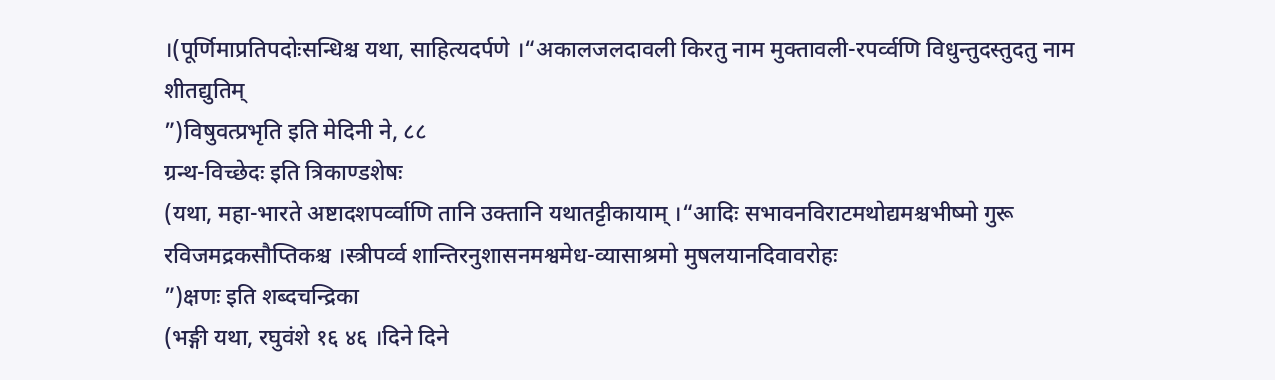।(पूर्णिमाप्रतिपदोःसन्धिश्च यथा, साहित्यदर्पणे ।“अकालजलदावली किरतु नाम मुक्तावली-रपर्व्वणि विधुन्तुदस्तुदतु नाम शीतद्युतिम्
”)विषुवत्प्रभृति इति मेदिनी ने, ८८
ग्रन्थ-विच्छेदः इति त्रिकाण्डशेषः
(यथा, महा-भारते अष्टादशपर्व्वाणि तानि उक्तानि यथातट्टीकायाम् ।“आदिः सभावनविराटमथोद्यमश्चभीष्मो गुरू रविजमद्रकसौप्तिकश्च ।स्त्रीपर्व्व शान्तिरनुशासनमश्वमेध-व्यासाश्रमो मुषलयानदिवावरोहः
”)क्षणः इति शब्दचन्द्रिका
(भङ्गी यथा, रघुवंशे १६ ४६ ।दिने दिने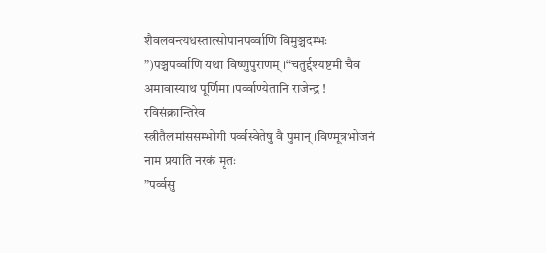शैवलवन्त्यधस्तात्सोपानपर्व्वाणि विमुञ्चदम्भः
”)पञ्चपर्व्वाणि यथा विष्णुपुराणम् ।“चतुर्द्दश्यष्टमी चैव अमावास्याथ पूर्णिमा ।पर्व्वाण्येतानि राजेन्द्र ! रविसंक्रान्तिरेव
स्त्रीतैलमांससम्भोगी पर्व्वस्वेतेषु वै पुमान् ।विण्मूत्रभोजनं नाम प्रयाति नरकं मृतः
”पर्व्वसु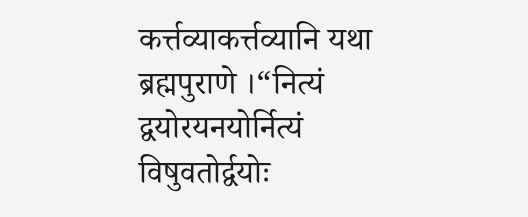कर्त्तव्याकर्त्तव्यानि यथा ब्रह्मपुराणे ।“नित्यं द्वयोरयनयोर्नित्यं विषुवतोर्द्वयोः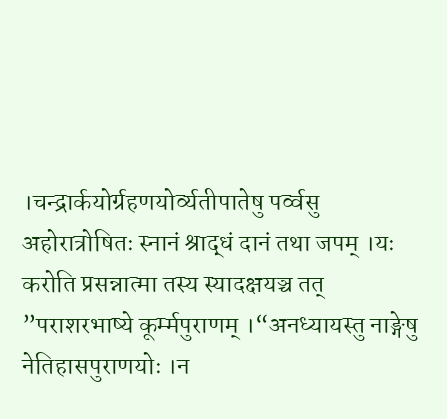।चन्द्रार्कयोर्ग्रहणयोर्व्यतीपातेषु पर्व्वसु
अहोरात्रोषितः स्नानं श्राद्धं दानं तथा जपम् ।यः करोति प्रसन्नात्मा तस्य स्यादक्षयञ्च तत्
”पराशरभाष्ये कूर्म्मपुराणम् ।“अनध्यायस्तु नाङ्गेषु नेतिहासपुराणयोः ।न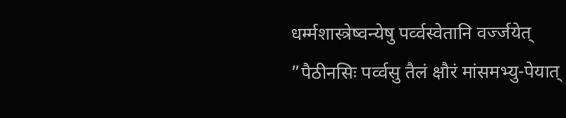धर्म्मशास्त्रेष्वन्येषु पर्व्वस्वेतानि वर्ज्जयेत्
”पैठीनसिः पर्व्वसु तैलं क्षौरं मांसमभ्यु-पेयात्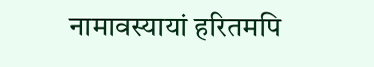नामावस्यायां हरितमपि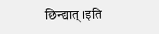छिन्द्यात् ।इति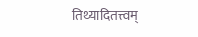तिथ्यादितत्त्वम्